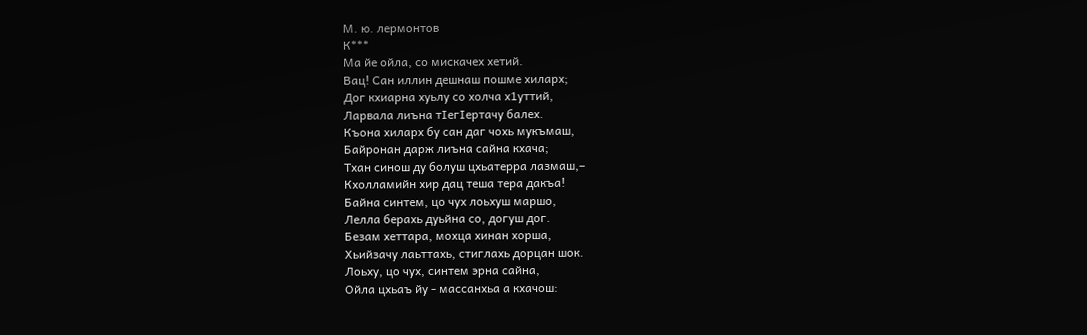М. ю. лермонтов
К***
Ма йе ойла, со мискачех хетий.
Вац! Сан иллин дешнаш пошме хиларх;
Дог кхиарна хуьлу со холча х1уттий,
Ларвала лиъна тIегIертачу балех.
Къона хиларх бу сан даг чохь мукъмаш,
Байронан дарж лиъна сайна кхача;
Тхан синош ду болуш цхьатерра лазмаш,–
Кхолламийн хир дац теша тера дакъа!
Байна синтем, цо чух лоьхуш маршо,
Лелла берахь дуьйна со, догуш дог.
Безам хеттара, мохца хинан хорша,
Хьийзачу лаьттахь, стиглахь дорцан шок.
Лоьху, цо чух, синтем эрна сайна,
Ойла цхьаъ йу - массанхьа а кхачош: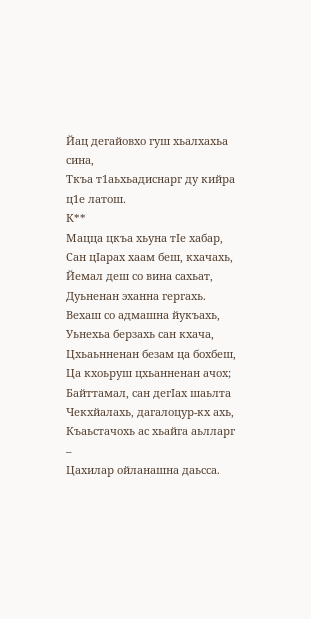Йац дегайовхо гуш хьалхахьа сина,
Ткъа т1аьхьадиснарг ду кийра ц1е латош.
К**
Мацца цкъа хьуна тIе хабар,
Сан цIарах хаам беш, кхачахь,
Йемал деш со вина сахьат,
Дуьненан эханна гергахь.
Вехаш со адмашна йукъахь,
Уьнехьа берзахь сан кхача,
Цхьаьнненан безам ца бохбеш,
Ца кхоьруш цхьанненан ачох;
Байттамал, сан дегIах шаьлта
Чекхйалахь, дагалоцур-кх ахь,
Къаьстачохь ас хьайга аьлларг –
Цахилар ойланашна даьсса.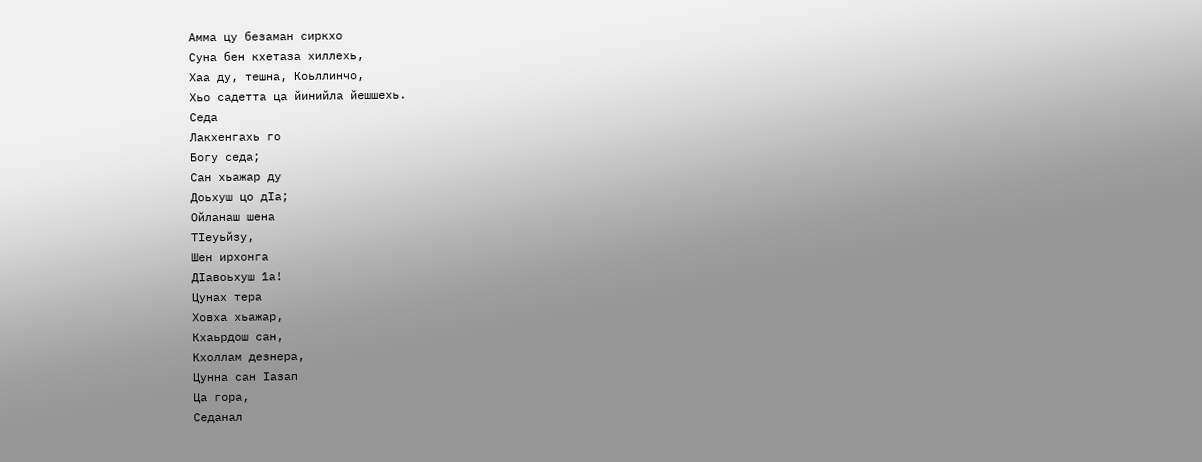Амма цу безаман сиркхо
Суна бен кхетаза хиллехь,
Хаа ду, тешна, Коьллинчо,
Хьо садетта ца йинийла йешшехь.
Седа
Лакхенгахь го
Богу седа;
Сан хьажар ду
Доьхуш цо дIа;
Ойланаш шена
ТIеуьйзу,
Шен ирхонга
ДIавоьхуш 1а!
Цунах тера
Ховха хьажар,
Кхаьрдош сан,
Кхоллам дезнера,
Цунна сан Iазап
Ца гора,
Седанал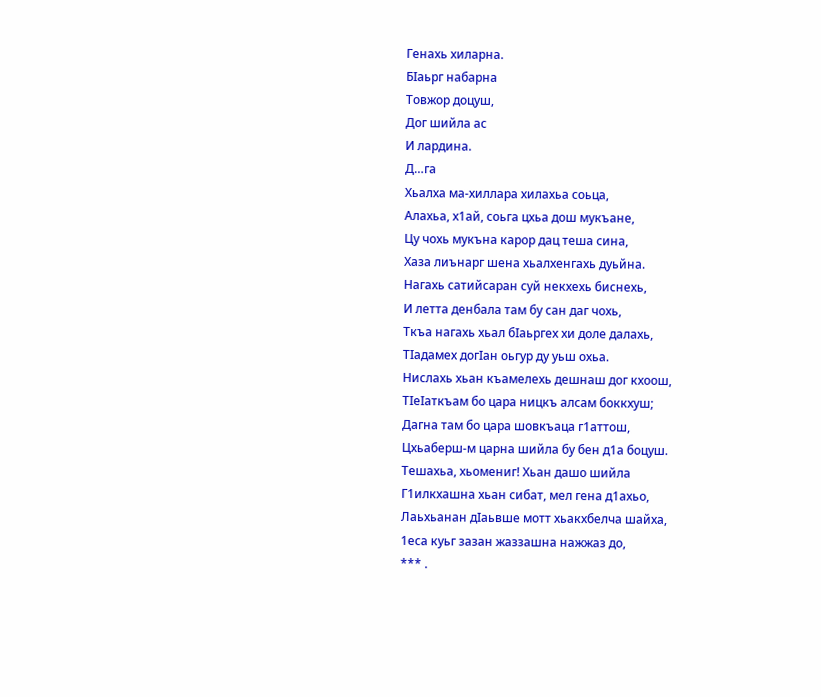Генахь хиларна.
БIаьрг набарна
Товжор доцуш,
Дог шийла ас
И лардина.
Д…га
Хьалха ма-хиллара хилахьа соьца,
Алахьа, х1ай, соьга цхьа дош мукъане,
Цу чохь мукъна карор дац теша сина,
Хаза лиънарг шена хьалхенгахь дуьйна.
Нагахь сатийсаран суй некхехь биснехь,
И летта денбала там бу сан даг чохь,
Ткъа нагахь хьал бIаьргех хи доле далахь,
ТIадамех догIан оьгур ду уьш охьа.
Нислахь хьан къамелехь дешнаш дог кхоош,
ТIеIаткъам бо цара ницкъ алсам боккхуш;
Дагна там бо цара шовкъаца г1аттош,
Цхьаберш-м царна шийла бу бен д1а боцуш.
Тешахьа, хьомениг! Хьан дашо шийла
Г1илкхашна хьан сибат, мел гена д1ахьо,
Лаьхьанан дIаьвше мотт хьакхбелча шайха,
1еса куьг зазан жаззашна нажжаз до,
*** .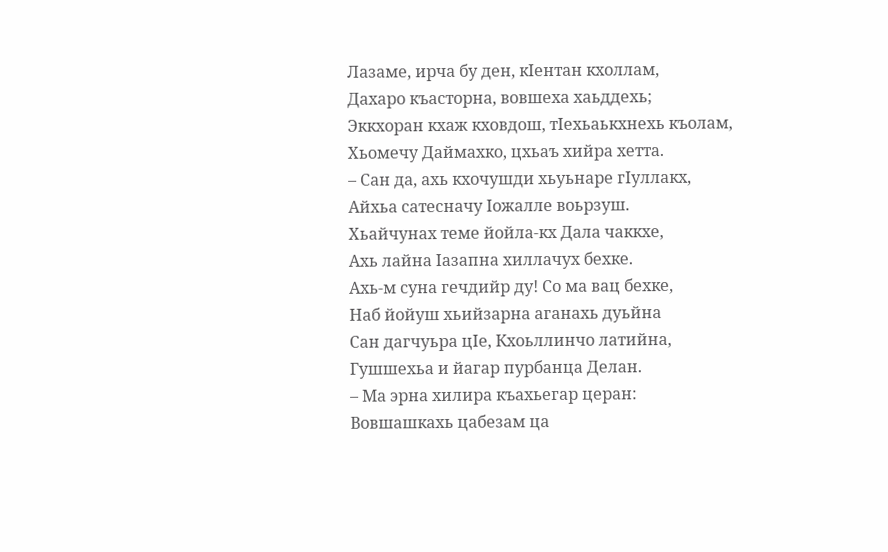Лазаме, ирча бу ден, кIентан кхоллам,
Дахаро къасторна, вовшеха хаьддехь;
Эккхоран кхаж кховдош, тIехьаькхнехь къолам,
Хьомечу Даймахко, цхьаъ хийра хетта.
– Сан да, ахь кхочушди хьуьнаре гIуллакх,
Айхьа сатесначу Iожалле воьрзуш.
Хьайчунах теме йойла-кх Дала чаккхе,
Ахь лайна Iазапна хиллачух бехке.
Ахь-м суна гечдийр ду! Со ма вац бехке,
Наб йойуш хьийзарна аганахь дуьйна
Сан дагчуьра цIе, Кхоьллинчо латийна,
Гушшехьа и йагар пурбанца Делан.
– Ма эрна хилира къахьегар церан:
Вовшашкахь цабезам ца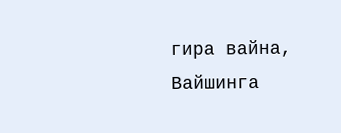гира вайна,
Вайшинга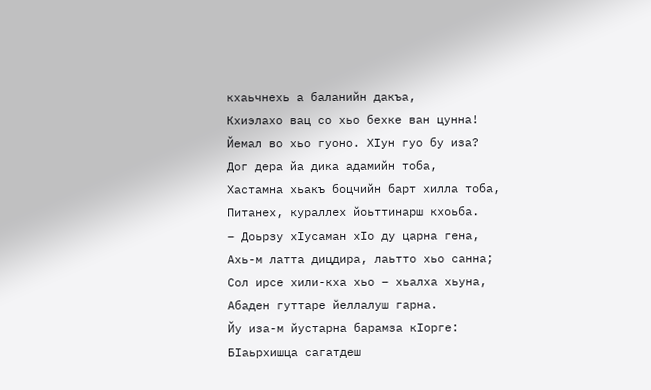кхаьчнехь а баланийн дакъа,
Кхиэлахо вац со хьо бехке ван цунна!
Йемал во хьо гуоно. ХIун гуо бу иза?
Дог дера йа дика адамийн тоба,
Хастамна хьакъ боцчийн барт хилла тоба,
Питанех, кураллех йоьттинарш кхоьба.
– Доьрзу хIусаман хIо ду царна гена,
Ахь-м латта дицдира, лаьтто хьо санна;
Сол ирсе хили-кха хьо – хьалха хьуна,
Абаден гуттаре йеллалуш гарна.
Йу иза-м йустарна барамза кIорге:
БIаьрхишца сагатдеш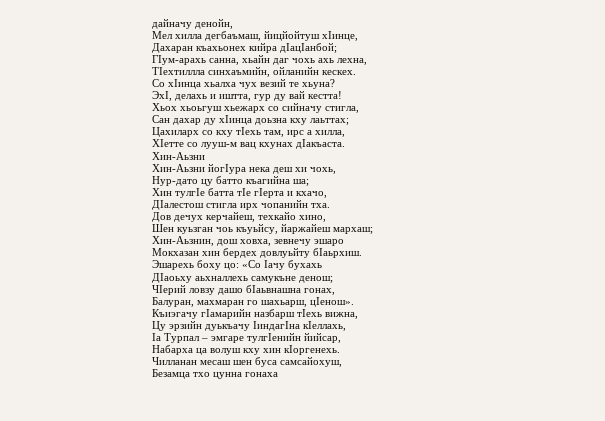дайначу денойн,
Мел хилла дегбаъмаш, йицйойтуш хIинце,
Дахаран къахьонех кийра дIацIанбой;
ГIум-арахь санна, хьайн даг чохь ахь лехна,
ТIехтиллла синхаъмийн, ойланийн кескех.
Со хIинца хьалха чух везий те хьуна?
ЭхI, делахь и иштта, гур ду вай кестта!
Хьох хьоьгуш хьежарх со сийначу стигла,
Сан дахар ду хIинца доьзна кху лаьттах;
Цахиларх со кху тIехь там, ирс а хилла,
ХIетте со лууш-м вац кхунах дIакъаста.
Хин-Аьзни
Хин-Аьзни йогIура нека деш хи чохь,
Нур-дато цу батто къагийна ша;
Хин тулгIе батта тIе гIерта и кхачо,
ДIалестош стигла ирх чопанийн тха.
Дов дечух керчайеш, техкайо хино,
Шен куьзган чоь къуьйсу, йаржайеш мархаш;
Хин-Аьзнин, дош ховха, зевнечу эшаро
Мокхазан хин бердех довлуьйту бIаьрхиш.
Эшарехь боху цо: «Со Iачу бухахь
ДIаоьху аьхналлехь самукъне денош;
ЧIерий ловзу дашо бIаьвнашна гонах,
Балуран, махмаран го шахьарш, цIенош».
Къиэгачу гIамарийн назбарш тIехь вижна,
Цу эрзийн дуькъачу IиндагIна кIеллахь,
Iа Турпал – эмгаре тулгIенийн йийсар,
Набарха ца волуш кху хин кIоргенехь.
Чилланан месаш шен буса самсайохуш,
Безамца тхо цунна гонаха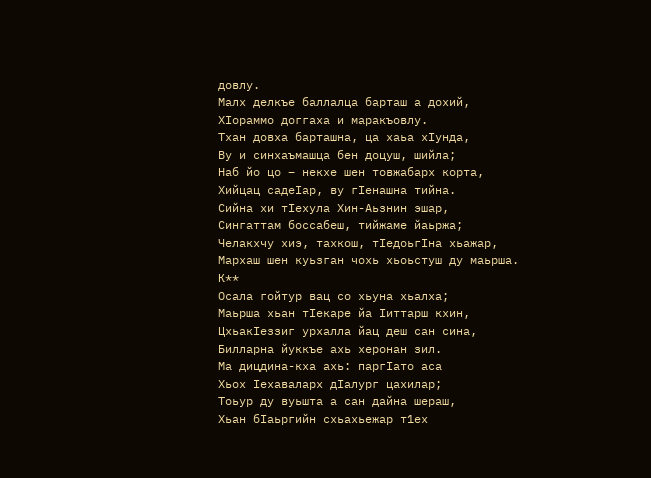довлу.
Малх делкъе баллалца барташ а дохий,
ХIораммо доггаха и маракъовлу.
Тхан довха барташна, ца хаьа хIунда,
Ву и синхаъмашца бен доцуш, шийла;
Наб йо цо – некхе шен товжабарх корта,
Хийцац садеIар, ву гIенашна тийна.
Сийна хи тIехула Хин-Аьзнин эшар,
Сингаттам боссабеш, тийжаме йаьржа;
Челакхчу хиэ, тахкош, тIедоьгIна хьажар,
Мархаш шен куьзган чохь хьоьстуш ду маьрша.
К**
Осала гойтур вац со хьуна хьалха;
Маьрша хьан тIекаре йа Iиттарш кхин,
ЦхьакIеззиг урхалла йац деш сан сина,
Билларна йуккъе ахь херонан зил.
Ма дицдина-кха ахь: паргIато аса
Хьох Iехаваларх дIалург цахилар;
Тоьур ду вуьшта а сан дайна шераш,
Хьан бIаьргийн схьахьежар т1ех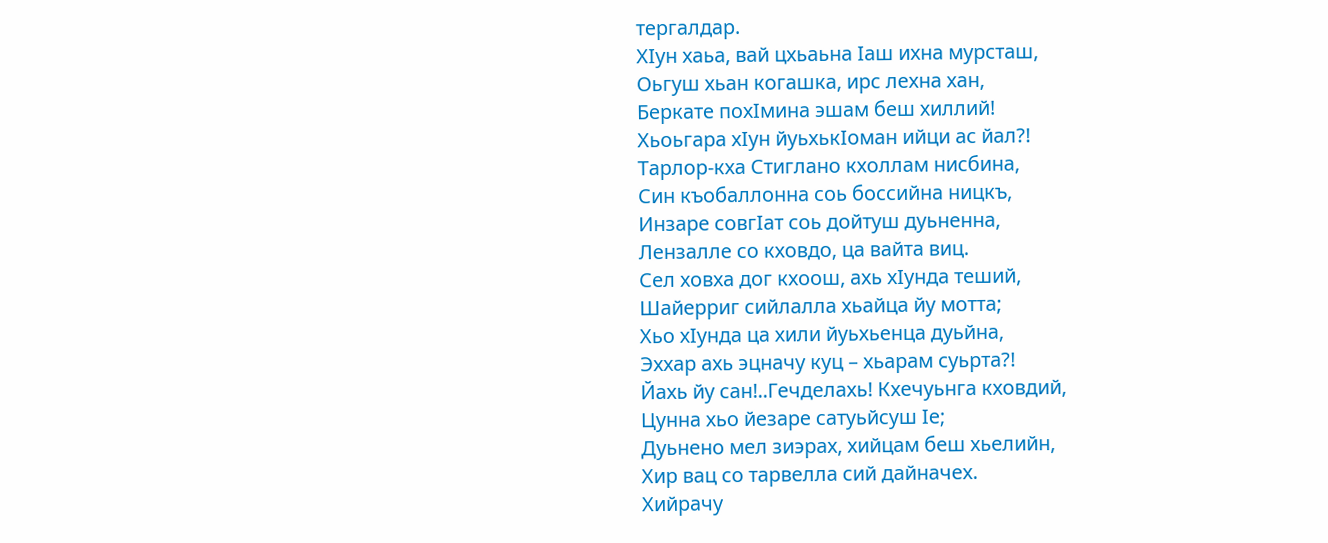тергалдар.
ХIун хаьа, вай цхьаьна Iаш ихна мурсташ,
Оьгуш хьан когашка, ирс лехна хан,
Беркате похIмина эшам беш хиллий!
Хьоьгара хIун йуьхькIоман ийци ас йал?!
Тарлор-кха Стиглано кхоллам нисбина,
Син къобаллонна соь боссийна ницкъ,
Инзаре совгIат соь дойтуш дуьненна,
Лензалле со кховдо, ца вайта виц.
Сел ховха дог кхоош, ахь хIунда теший,
Шайерриг сийлалла хьайца йу мотта;
Хьо хIунда ца хили йуьхьенца дуьйна,
Эххар ахь эцначу куц – хьарам суьрта?!
Йахь йу сан!..Гечделахь! Кхечуьнга кховдий,
Цунна хьо йезаре сатуьйсуш Iе;
Дуьнено мел зиэрах, хийцам беш хьелийн,
Хир вац со тарвелла сий дайначех.
Хийрачу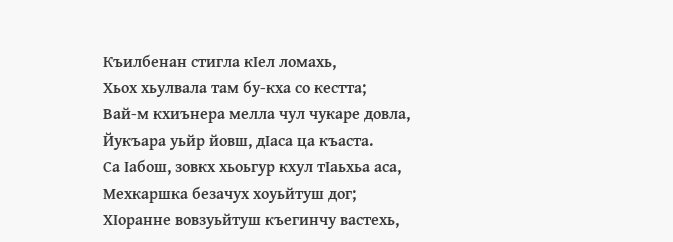Къилбенан стигла кIел ломахь,
Хьох хьулвала там бу-кха со кестта;
Вай-м кхиънера мелла чул чукаре довла,
Йукъара уьйр йовш, дIаса ца къаста.
Са Iабош, зовкх хьоьгур кхул тIаьхьа аса,
Мехкаршка безачух хоуьйтуш дог;
ХIоранне вовзуьйтуш къегинчу вастехь,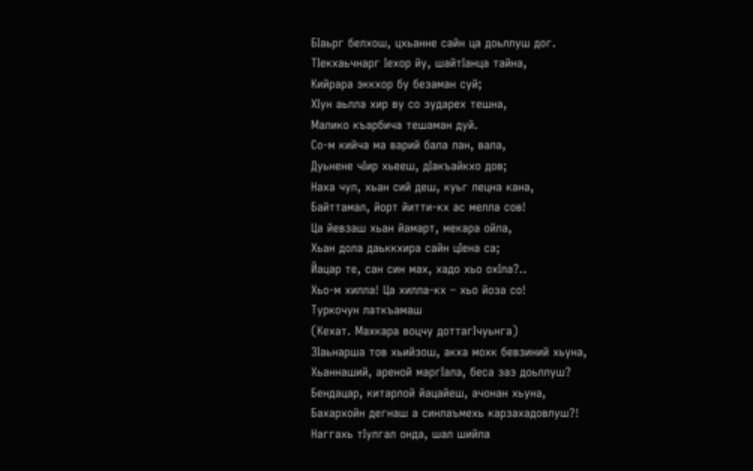БIаьрг белхош, цхьанне сайн ца доьллуш дог.
ТIекхаьчнарг Iехор йу, шайтIанца тайна,
Кийрара эккхор бу безаман суй;
ХIун аьлла хир ву со зударех тешна,
Малико къарбича тешаман дуй.
Со-м кийча ма варий бала лан, вала,
Дуьнене чIир хьееш, дIакъайкхо дов;
Наха чул, хьан сий деш, куьг лецна кана,
Байттамал, йорт йитти-кх ас мелла сов!
Ца йевзаш хьан йамарт, мекара ойла,
Хьан дола даьккхира сайн цIена са;
Йацар те, сан син мах, хадо хьо охIла?..
Хьо-м хилла! Ца хилла-кх – хьо йоза со!
Туркочун латкъамаш
(Кехат. Махкара воцчу доттагIчуьнга)
ЗIаьнарша тов хьийзош, акха мохк бевзиний хьуна,
Хьаннаший, ареной маргIала, беса заз доьллуш?
Бендацар, китарлой йацайеш, ачонан хьуна,
Бахархойн дегнаш а синлаъмехь карзахадовлуш?!
Наггахь тIулгал онда, шал шийла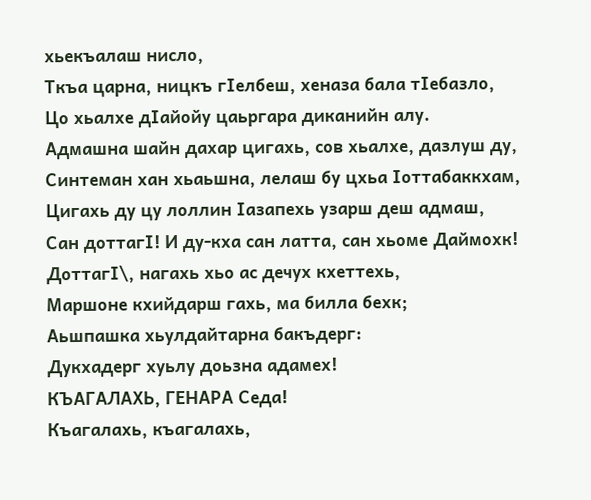хьекъалаш нисло,
Ткъа царна, ницкъ гIелбеш, хеназа бала тIебазло,
Цо хьалхе дIайойу цаьргара диканийн алу.
Адмашна шайн дахар цигахь, сов хьалхе, дазлуш ду,
Синтеман хан хьаьшна, лелаш бу цхьа Iоттабаккхам,
Цигахь ду цу лоллин Iазапехь узарш деш адмаш,
Сан доттагI! И ду-кха сан латта, сан хьоме Даймохк!
ДоттагI\, нагахь хьо ас дечух кхеттехь,
Маршоне кхийдарш гахь, ма билла бехк;
Аьшпашка хьулдайтарна бакъдерг:
Дукхадерг хуьлу доьзна адамех!
КЪАГАЛАХЬ, ГЕНАРА Седа!
Къагалахь, къагалахь,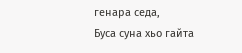генара седа,
Буса суна хьо гайта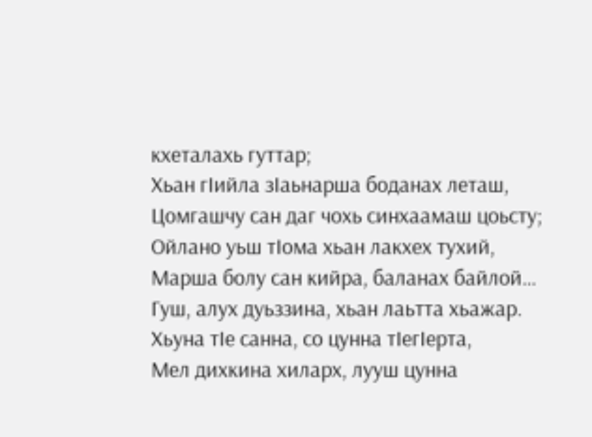кхеталахь гуттар;
Хьан гIийла зIаьнарша боданах леташ,
Цомгашчу сан даг чохь синхаамаш цоьсту;
Ойлано уьш тIома хьан лакхех тухий,
Марша болу сан кийра, баланах байлой…
Гуш, алух дуьззина, хьан лаьтта хьажар.
Хьуна тIе санна, со цунна тIегIерта,
Мел дихкина хиларх, лууш цунна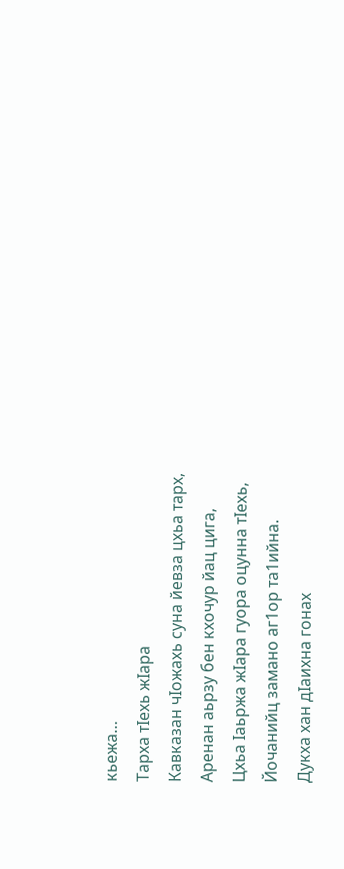кьежа…
Тарха тIехь жIара
Кавказан чIожахь суна йевза цхьа тарх,
Аренан аьрзу бен кхочур йац цига,
Цхьа Iаьржа жIара гуора оцунна тIехь,
Йочанийц замано аг1ор та1ийна.
Дукха хан дIаихна гонах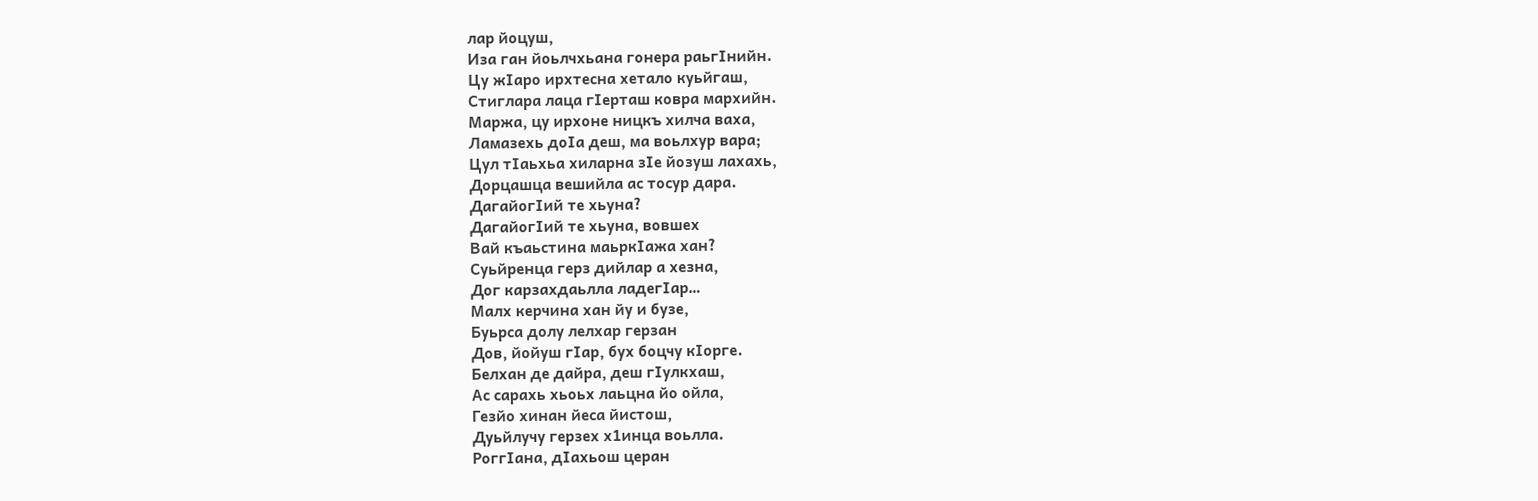лар йоцуш,
Иза ган йоьлчхьана гонера раьгIнийн.
Цу жIаро ирхтесна хетало куьйгаш,
Стиглара лаца гIерташ ковра мархийн.
Маржа, цу ирхоне ницкъ хилча ваха,
Ламазехь доIа деш, ма воьлхур вара;
Цул тIаьхьа хиларна зIе йозуш лахахь,
Дорцашца вешийла ас тосур дара.
ДагайогIий те хьуна?
ДагайогIий те хьуна, вовшех
Вай къаьстина маьркIажа хан?
Суьйренца герз дийлар а хезна,
Дог карзахдаьлла ладегIар…
Малх керчина хан йу и бузе,
Буьрса долу лелхар герзан
Дов, йойуш гIар, бух боцчу кIорге.
Белхан де дайра, деш гIулкхаш,
Ас сарахь хьоьх лаьцна йо ойла,
Гезйо хинан йеса йистош,
Дуьйлучу герзех х1инца воьлла.
РоггIана, дIахьош церан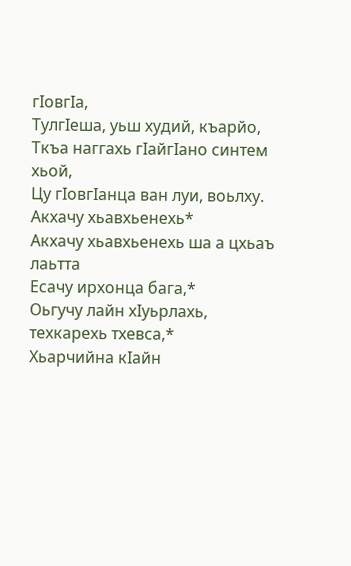гIовгIа,
ТулгIеша, уьш худий, къарйо,
Ткъа наггахь гIайгIано синтем хьой,
Цу гIовгIанца ван луи, воьлху.
Акхачу хьавхьенехь*
Акхачу хьавхьенехь ша а цхьаъ лаьтта
Есачу ирхонца бага,*
Оьгучу лайн хIуьрлахь, техкарехь тхевса,*
Хьарчийна кIайн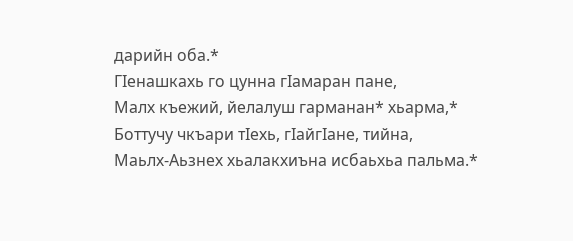дарийн оба.*
ГIенашкахь го цунна гIамаран пане,
Малх къежий, йелалуш гарманан* хьарма,*
Боттучу чкъари тIехь, гIайгIане, тийна,
Маьлх-Аьзнех хьалакхиъна исбаьхьа пальма.*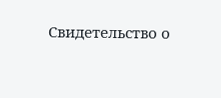Свидетельство о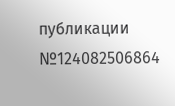публикации №124082506864